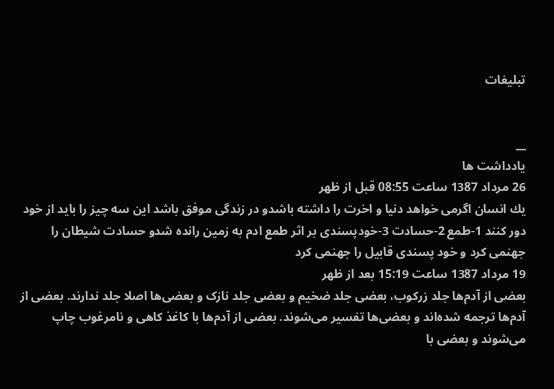تبلیغات


__
یادداشت ها
26 مرداد 1387 ساعت 08:55 قبل از ظهر
یك انسان اگرمی خواهد دنیا و اخرت را داشته باشدو در زندگی موفق باشد این سه چیز را باید از خود دور كنند 1-طمع 2-حسادت 3-خودپسندی بر اثر طمع ادم به زمین رانده شدو حسادت شیطان را جهنمی كرد و خود پسندی قابیل را جهنمی كرد
19 مرداد 1387 ساعت 15:19 بعد از ظهر
بعضى از آدم‌ها جلد زرکوب، بعضى جلد ضخیم و بعضى جلد نازک و بعضى‌ها اصلا جلد ندارند. بعضى از آدم‌ها ترجمه شده‌اند و بعضى‌ها تفسیر مى‌شوند. بعضى از آدم‌ها با کاغذ کاهى و نامرغوب چاپ مى‌شوند و بعضى با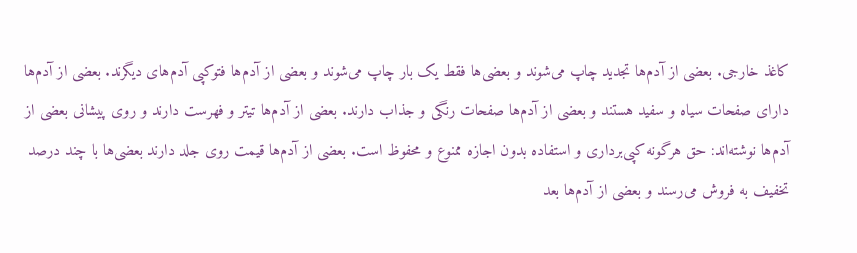کاغذ خارجى. بعضى از آدم‌ها تجدید چاپ مى‌شوند و بعضى‌ها فقط یک بار چاپ مى‌شوند و بعضى از آدم‌ها فتوکپى آدم‌هاى دیگرند. بعضى از آدم‌ها داراى صفحات سیاه و سفید هستند و بعضى از آدم‌ها صفحات رنگى و جذاب دارند. بعضى از آدم‌ها تیتر و فهرست دارند و روى پیشانى بعضى از آدم‌ها نوشته‌اند: حق هرگونه کپى‌بردارى و استفاده بدون اجازه ممنوع و محفوظ است. بعضى از آدم‌ها قیمت روى جلد دارند بعضى‌ها با چند درصد تخفیف به فروش مى‌رسند و بعضى از آدم‌ها بعد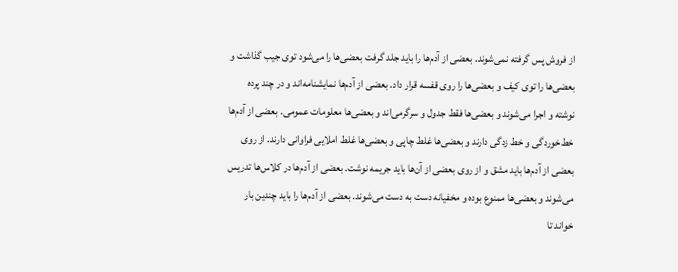از فروش پس گرفته نمى‌شوند. بعضى از آدم‌ها را باید جلد گرفت بعضى‌ها را مى‌شود توى جیب گذاشت و بعضى‌ها را توى کیف و بعضى‌ها را روى قفسه قرار داد. بعضى از آدم‌ها نمایشنامه‌اند و در چند پرده نوشته و اجرا مى‌شوند و بعضى‌ها فقط جدول و سرگرمى‌اند و بعضى‌ها معلومات عمومى. بعضى از آدم‌ها خط‌خوردگى و خط‌ زدگى دارند و بعضى‌ها غلط چاپى و بعضى‌ها غلط املایى فراوانى دارند. از روى بعضى از آدم‌ها باید مشق و از روى بعضى از آن‌ها باید جریمه نوشت. بعضى از آدم‌ها در کلاس‌ها تدریس مى‌شوند و بعضى‌ها ممنوع بوده و مخفیانه دست به دست مى‌شوند. بعضى از آدم‌ها را باید چندین بار خواند تا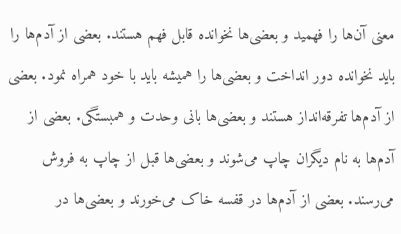معنى آن‌ها را فهمید و بعضى‌ها نخوانده قابل فهم هستند. بعضى از آدم‌ها را باید نخوانده دور انداخت و بعضى‌ها را همیشه باید با خود همراه نمود. بعضى از آدم‌ها تفرقه‌انداز هستند و بعضى‌ها بانى وحدت و همبستگى. بعضى از آدم‌ها به نام دیگران چاپ مى‌شوند و بعضى‌ها قبل از چاپ به فروش مى‌رسند. بعضى از آدم‌ها در قفسه خاک مى‌خورند و بعضى‌ها در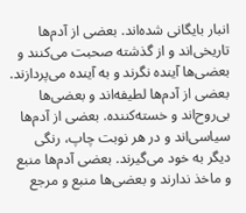انبار بایگانى شده‌اند. بعضى از آدم‌ها تاریخى‌اند و از گذشته صحبت مى‌کنند و بعضى‌ها آینده نگرند و به آینده مى‌پردازند. بعضى از آدم‌ها لطیفه‌اند و بعضى‌ها بى‌روح‌اند و خسته‌کننده. بعضى از آدم‌ها سیاسى‌اند و در هر نوبت چاپ، رنگى دیگر به خود مى‌گیرند. بعضى آدم‌ها منبع و ماخذ ندارند و بعضى‌ها منبع و مرجع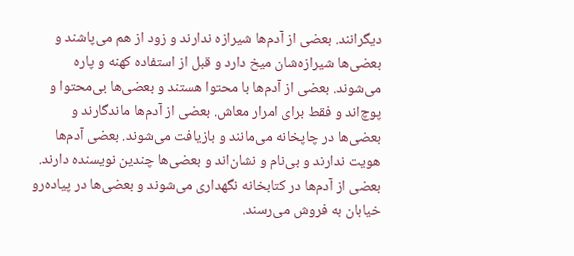دیگرانند. بعضى از آدم‌ها شیرازه ندارند و زود از هم مى‌پاشند و بعضى‌ها شیرازه‌شان میخ دارد و قبل از استفاده کهنه و پاره مى‌شوند. بعضى از آدم‌ها با محتوا هستند و بعضى‌ها بى‌محتوا و پوچ‌اند و فقط براى امرار معاش. بعضى از آدم‌ها ماندگارند و بعضى‌ها در چاپخانه مى‌مانند و بازیافت مى‌شوند. بعضى آدم‌ها هویت ندارند و بى‌نام و نشان‌اند و بعضى‌ها چندین نویسنده دارند. بعضى از آدم‌ها در کتابخانه نگهدارى مى‌شوند و بعضى‌ها در پیاده‌رو خیابان به فروش مى‌رسند.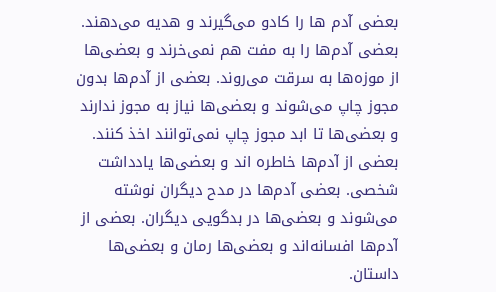بعضى آدم ها را کادو مى‌گیرند و هدیه مى‌دهند. بعضى آدم‌ها را به مفت هم نمى‌خرند و بعضى‌ها از موزه‌ها به سرقت مى‌روند. بعضى از آدم‌ها بدون مجوز چاپ مى‌شوند و بعضى‌ها نیاز به مجوز ندارند و بعضى‌ها تا ابد مجوز چاپ نمى‌توانند اخذ کنند. بعضى از آدم‌ها خاطره‌ اند و بعضى‌ها یادداشت شخصى. بعضى آدم‌ها در مدح دیگران نوشته مى‌شوند و بعضى‌ها در بدگویى دیگران. بعضى از آدم‌ها افسانه‌اند و بعضى‌ها رمان و بعضى‌ها داستان.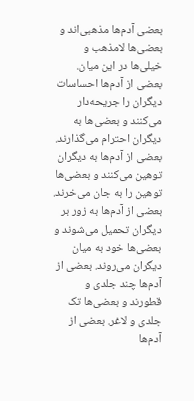بعضى آدم‌ها مذهبى‌اند و بعضى‌ها لامذهب و خیلى‌ها در این میان. بعضى از آدم‌ها احساسات دیگران را جریحه‌دار مى‌کنند و بعضى‌ها به دیگران احترام مى‌گذارند. بعضى از آدم‌ها به دیگران توهین مى‌کنند و بعضى‌ها توهین را به جان مى‌خرند. بعضى از آدم‌ها به زور بر دیگران تحمیل مى‌شوند و بعضى‌ها خود به میان دیگران مى‌روند. بعضى از آدم‌ها چند جلدى و قطورند و بعضى‌ها تک جلدى و لاغر. بعضى از آدم‌ها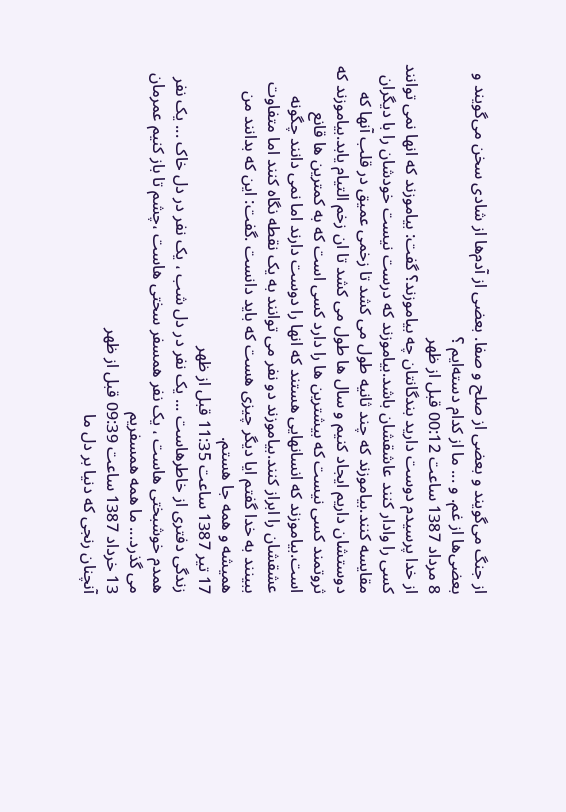از جنگ مى‌گویند و بعضى از صلح و صفا. بعضى از آدم‌ها از شادى سخن مى‌گویند و بعضى‌ها از غم. و ... ما از کدام دسته‌ایم ؟
8 مرداد 1387 ساعت 00:12 قبل از ظهر
از خدا پرسیدم دوست دارید بندگانتان چه بیاموزند؟ گفت: بیاموزند که انها نمی توانند کسی را وادار کنند عاشقشان باشد.بیاموزند که درست نیست خودشان را با دیگران مقایسه کنند.بیاموزند که چند ثانیه طول می کشد تا زخمی عمیق در قلب آنها که دوستشان داریم ایجاد کنیم و سال ها طول می کشد تا ان زخم التیام یابد.بیاموزند که ثروتمند کسی نیست که بیشترین ها را دارد کسی است که به کمترین ها قانع است.بیاموزند که انسانهایی هستند که انها را دوست دارند اما نمی دانند چگونه عشقشان را ابراز کنند.بیاموزند دو نفر می توانند به یک نقطه نگاه کنند اما متفاوت ببینند به خدا گفتم ایا دیگر چیزی هست که باید دانست .گفت: این که بدانند من همیشه و همه جا هستم.
17 تیر 1387 ساعت 11:35 قبل از ظهر
زندگی دفتری از خاطرهاست ... یک نفر در دل شب ، یک نفر در دل خاک ... یک نفر همدم خوشبختی هاست ، یک نفر همسفر سختی هاست ،چشم تا باز کنیم عمرمان می گذرد... ما همه همسفریم
13 خرداد 1387 ساعت 09:39 قبل از ظهر
آنچنان رنجی كه دنیا بر دل ما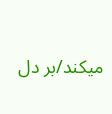میكند/بر دل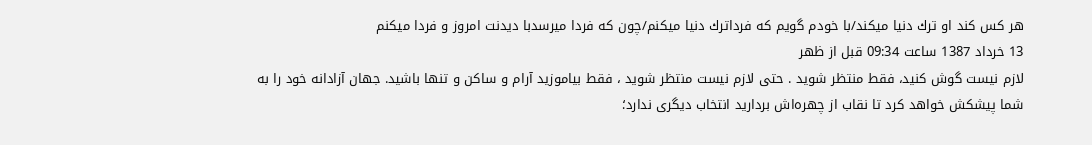هر كس كند او ترك دنیا میكند/با خودم گویم كه فرداترك دنیا میكنم/چون كه فردا میرسدبا دیدنت امروز و فردا میكنم
13 خرداد 1387 ساعت 09:34 قبل از ظهر
لازم نیست گوش كنید، فقط منتظر شوید . حتی لازم نیست منتظر شوید ، فقط بیاموزید آرام و ساكن و تنها باشید. جهان آزادانه خود را به شما پیشكش خواهد كرد تا نقاب از چهره‌اش بردارید انتخاب دیگری ندارد؛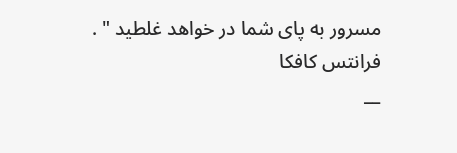مسرور به پای شما در خواهد غلطید " . فرانتس كافكا
__